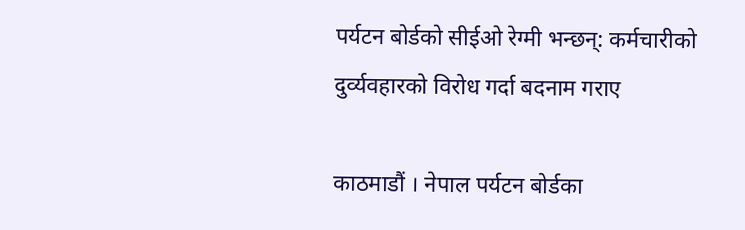पर्यटन बोर्डको सीईओ रेग्मी भन्छन्: कर्मचारीको दुर्व्यवहारको विरोध गर्दा बदनाम गराए

काठमाडौं । नेपाल पर्यटन बोर्डका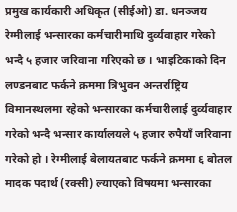प्रमुख कार्यकारी अधिकृत (सीईओ) डा. धनञ्जय रेग्मीलाई भन्सारका कर्मचारीमाथि दुर्व्यवाहार गरेको भन्दै ५ हजार जरिवाना गरिएको छ । भाइटिकाको दिन लण्डनबाट फर्कने क्रममा त्रिभुवन अन्तर्राष्ट्रिय विमानस्थलमा रहेको भन्सारका कर्मचारीलाई दुर्व्यवाहार गरेको भन्दै भन्सार कार्यालयले ५ हजार रुपैयाँ जरिवाना गरेको हो । रेग्मीलाई बेलायतबाट फर्कने क्रममा ६ बोतल मादक पदार्थ (रक्सी) ल्याएको विषयमा भन्सारका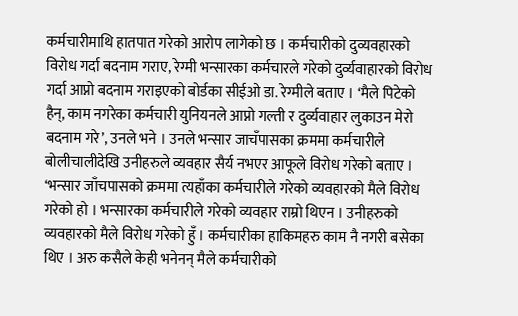कर्मचारीमाथि हातपात गरेको आरोप लागेको छ । कर्मचारीको दुव्यवहारको विरोध गर्दा बदनाम गराए, रेग्मी भन्सारका कर्मचारले गरेको दुर्व्यवाहारको विरोध गर्दा आप्नो बदनाम गराइएको बोर्डका सीईओ डा. रेग्मीले बताए । ‘मैले पिटेको हैन्, काम नगरेका कर्मचारी युनियनले आप्नो गल्ती र दुर्व्यवाहार लुकाउन मेरो बदनाम गरे’, उनले भने । उनले भन्सार जाचँपासका क्रममा कर्मचारीले बोलीचालीदेखि उनीहरुले व्यवहार सैर्य नभएर आफूले विरोध गरेको बताए । ‘भन्सार जाँचपासको क्रममा त्यहाँका कर्मचारीले गरेको व्यवहारको मैले विरोध गरेको हो । भन्सारका कर्मचारीले गरेको व्यवहार राम्रो थिएन । उनीहरुको व्यवहारको मैले विरोध गरेको हुँ । कर्मचारीका हाकिमहरु काम नै नगरी बसेका थिए । अरु कसैले केही भनेनन् मैले कर्मचारीको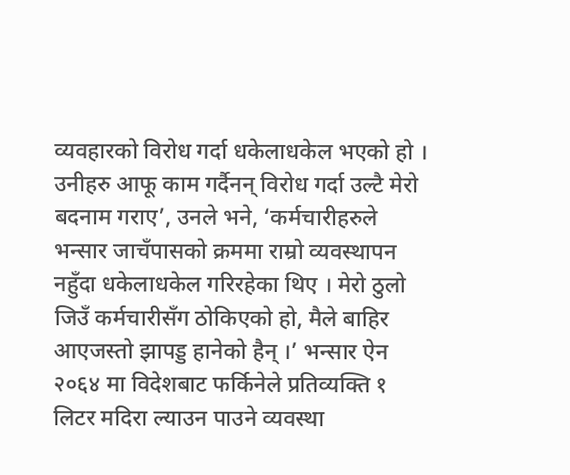व्यवहारको विरोध गर्दा धकेलाधकेल भएको हो । उनीहरु आफू काम गर्दैनन् विरोध गर्दा उल्टै मेरो बदनाम गराए’, उनले भने, ‘कर्मचारीहरुले भन्सार जाचँपासको क्रममा राम्रो व्यवस्थापन नहुँदा धकेलाधकेल गरिरहेका थिए । मेरो ठुलो जिउँ कर्मचारीसँग ठोकिएको हो, मैले बाहिर आएजस्तो झापड्ड हानेको हैन् ।’ भन्सार ऐन २०६४ मा विदेशबाट फर्किनेले प्रतिव्यक्ति १ लिटर मदिरा ल्याउन पाउने व्यवस्था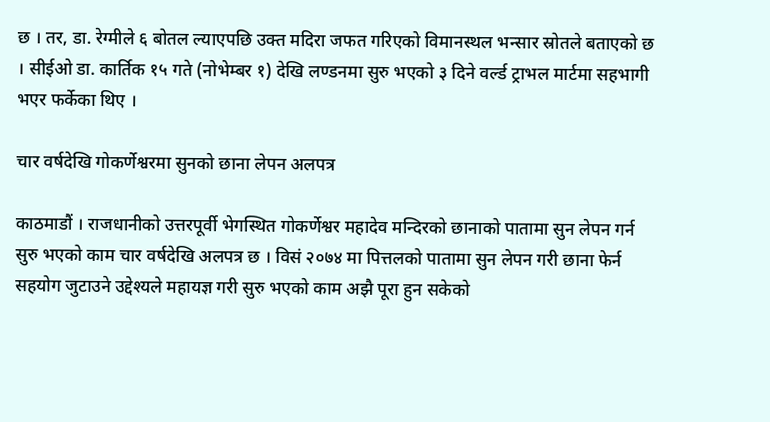छ । तर, डा. रेग्मीले ६ बोतल ल्याएपछि उक्त मदिरा जफत गरिएको विमानस्थल भन्सार स्रोतले बताएको छ । सीईओ डा. कार्तिक १५ गते (नोभेम्बर १) देखि लण्डनमा सुरु भएको ३ दिने वर्ल्ड ट्राभल मार्टमा सहभागी भएर फर्केका थिए ।

चार वर्षदेखि गोकर्णेश्वरमा सुनको छाना लेपन अलपत्र

काठमाडौं । राजधानीको उत्तरपूर्वी भेगस्थित गोकर्णेश्वर महादेव मन्दिरको छानाको पातामा सुन लेपन गर्न सुरु भएको काम चार वर्षदेखि अलपत्र छ । विसं २०७४ मा पित्तलको पातामा सुन लेपन गरी छाना फेर्न सहयोग जुटाउने उद्देश्यले महायज्ञ गरी सुरु भएको काम अझै पूरा हुन सकेको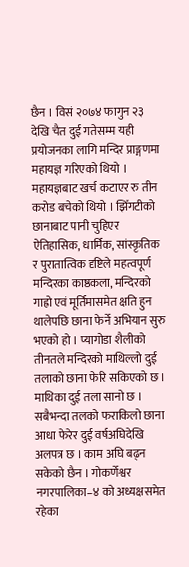छैन । विसं २०७४ फागुन २३ देखि चैत दुई गतेसम्म यही प्रयोजनका लागि मन्दिर प्राङ्गणमा महायज्ञ गरिएको थियो । महायज्ञबाट खर्च कटाएर रु तीन करोड बचेको थियो । झिँगटीको छानाबाट पानी चुहिएर ऐतिहासिक, धार्मिक, सांस्कृतिक र पुरातात्विक दृष्टिले महत्वपूर्ण मन्दिरका काष्ठकला, मन्दिरको गाह्रो एवं मूर्तिमासमेत क्षति हुन थालेपछि छाना फेर्ने अभियान सुरु भएको हो । प्यागोडा शैलीको तीनतले मन्दिरको माथिल्लो दुई तलाको छाना फेरि सकिएको छ । माथिका दुई तला सानो छ । सबैभन्दा तलको फराकिलो छाना आधा फेरेर दुई वर्षअघिदेखि अलपत्र छ । काम अघि बढ्न सकेको छैन । गोकर्णेश्वर नगरपालिका–४ को अध्यक्षसमेत रहेका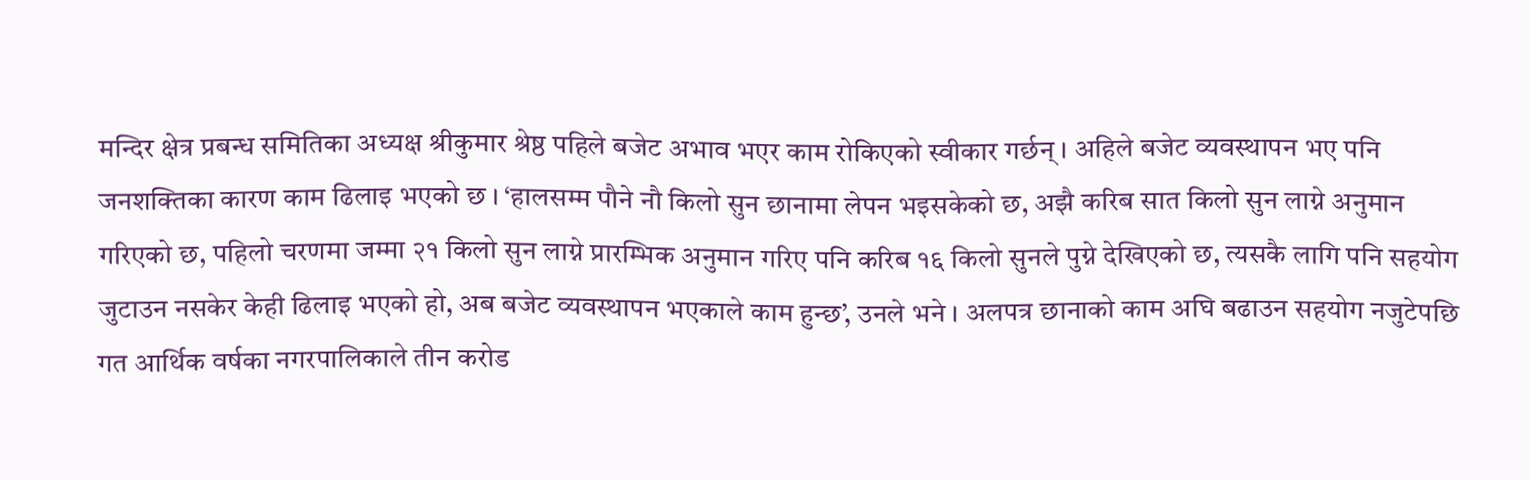मन्दिर क्षेत्र प्रबन्ध समितिका अध्यक्ष श्रीकुमार श्रेष्ठ पहिले बजेट अभाव भएर काम रोकिएको स्वीकार गर्छन् । अहिले बजेट व्यवस्थापन भए पनि जनशक्तिका कारण काम ढिलाइ भएको छ । ‘हालसम्म पौने नौ किलो सुन छानामा लेपन भइसकेको छ, अझै करिब सात किलो सुन लाग्ने अनुमान गरिएको छ, पहिलो चरणमा जम्मा २१ किलो सुन लाग्ने प्रारम्भिक अनुमान गरिए पनि करिब १६ किलो सुनले पुग्ने देखिएको छ, त्यसकै लागि पनि सहयोग जुटाउन नसकेर केही ढिलाइ भएको हो, अब बजेट व्यवस्थापन भएकाले काम हुन्छ’, उनले भने । अलपत्र छानाको काम अघि बढाउन सहयोग नजुटेपछि गत आर्थिक वर्षका नगरपालिकाले तीन करोड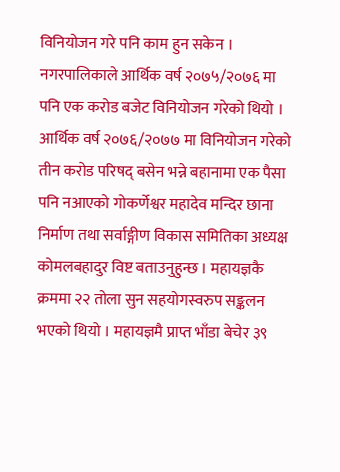विनियोजन गरे पनि काम हुन सकेन । नगरपालिकाले आर्थिक वर्ष २०७५/२०७६ मा पनि एक करोड बजेट विनियोजन गरेको थियो । आर्थिक वर्ष २०७६/२०७७ मा विनियोजन गरेको तीन करोड परिषद् बसेन भन्ने बहानामा एक पैसा पनि नआएको गोकर्णेश्वर महादेव मन्दिर छाना निर्माण तथा सर्वाङ्गीण विकास समितिका अध्यक्ष कोमलबहादुर विष्ट बताउनुहुन्छ । महायज्ञकै क्रममा २२ तोला सुन सहयोगस्वरुप सङ्कलन भएको थियो । महायज्ञमै प्राप्त भाँडा बेचेर ३९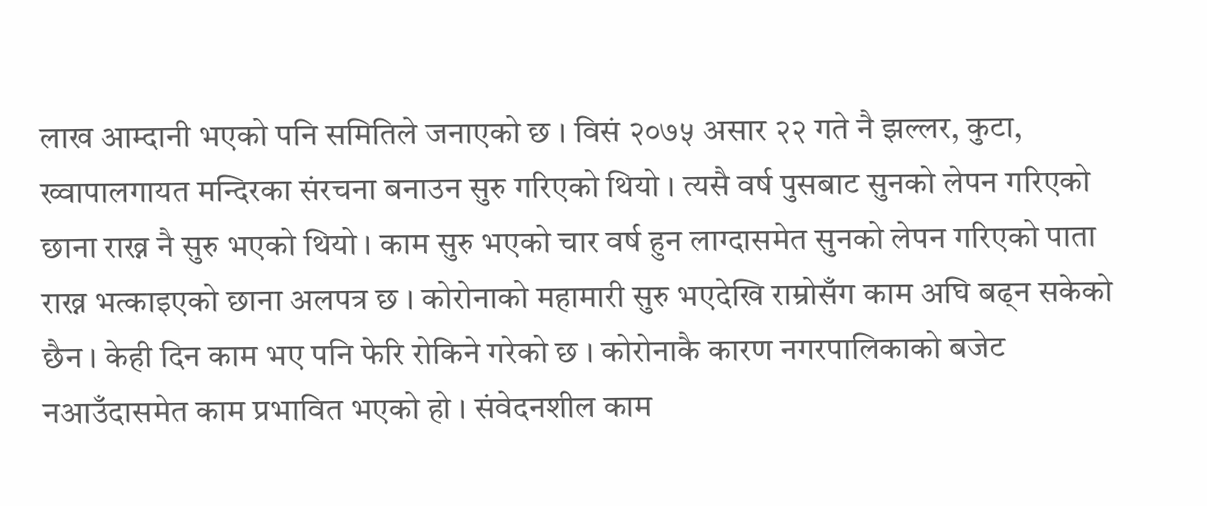लाख आम्दानी भएको पनि समितिले जनाएको छ । विसं २०७५ असार २२ गते नै झल्लर, कुटा, ख्वापालगायत मन्दिरका संरचना बनाउन सुरु गरिएको थियो । त्यसै वर्ष पुसबाट सुनको लेपन गरिएको छाना राख्न नै सुरु भएको थियो । काम सुरु भएको चार वर्ष हुन लाग्दासमेत सुनको लेपन गरिएको पाता राख्न भत्काइएको छाना अलपत्र छ । कोरोनाको महामारी सुरु भएदेखि राम्रोसँग काम अघि बढ्न सकेको छैन । केही दिन काम भए पनि फेरि रोकिने गरेको छ । कोरोनाकै कारण नगरपालिकाको बजेट नआउँदासमेत काम प्रभावित भएको हो । संवेदनशील काम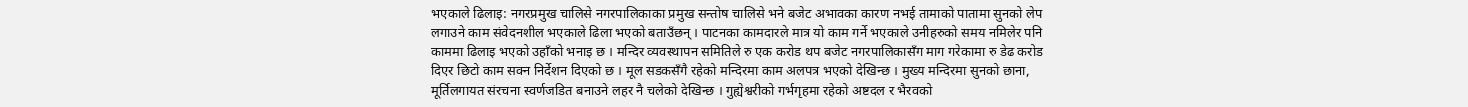भएकाले ढिलाइ: नगरप्रमुख चालिसे नगरपालिकाका प्रमुख सन्तोष चालिसे भने बजेट अभावका कारण नभई तामाको पातामा सुनको लेप लगाउने काम संवेदनशील भएकाले ढिला भएको बताउँछन् । पाटनका कामदारले मात्र यो काम गर्ने भएकाले उनीहरुको समय नमिलेर पनि काममा ढिलाइ भएको उहाँको भनाइ छ । मन्दिर व्यवस्थापन समितिले रु एक करोड थप बजेट नगरपालिकासँग माग गरेकामा रु डेढ करोड दिएर छिटो काम सक्न निर्देशन दिएको छ । मूल सडकसँगै रहेको मन्दिरमा काम अलपत्र भएको देखिन्छ । मुख्य मन्दिरमा सुनको छाना, मूर्तिलगायत संरचना स्वर्णजडित बनाउने लहर नै चलेको देखिन्छ । गुह्येश्वरीको गर्भगृहमा रहेको अष्टदल र भैरवको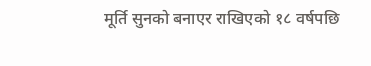मूर्ति सुनको बनाएर राखिएको १८ वर्षपछि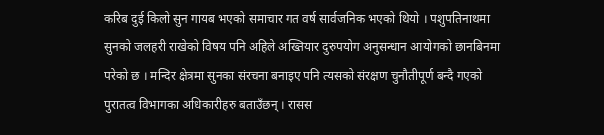करिब दुई किलो सुन गायब भएको समाचार गत वर्ष सार्वजनिक भएको थियो । पशुपतिनाथमा सुनको जलहरी राखेको विषय पनि अहिले अख्तियार दुरुपयोग अनुसन्धान आयोगको छानबिनमा परेको छ । मन्दिर क्षेत्रमा सुनका संरचना बनाइए पनि त्यसको संरक्षण चुनौतीपूर्ण बन्दै गएको पुरातत्व विभागका अधिकारीहरु बताउँछन् । रासस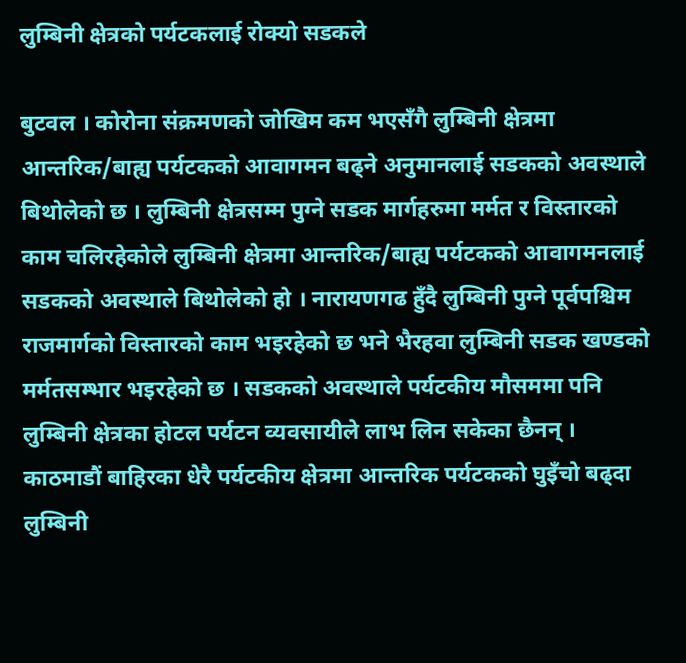लुम्बिनी क्षेत्रको पर्यटकलाई रोक्यो सडकले

बुटवल । कोरोना संक्रमणको जोखिम कम भएसँगै लुम्बिनी क्षेत्रमा आन्तरिक/बाह्य पर्यटकको आवागमन बढ्ने अनुमानलाई सडकको अवस्थाले बिथोलेको छ । लुम्बिनी क्षेत्रसम्म पुग्ने सडक मार्गहरुमा मर्मत र विस्तारको काम चलिरहेकोले लुम्बिनी क्षेत्रमा आन्तरिक/बाह्य पर्यटकको आवागमनलाई सडकको अवस्थाले बिथोलेको हो । नारायणगढ हुँदै लुम्बिनी पुग्ने पूर्वपश्चिम राजमार्गको विस्तारको काम भइरहेको छ भने भैरहवा लुम्बिनी सडक खण्डको मर्मतसम्भार भइरहेको छ । सडकको अवस्थाले पर्यटकीय मौसममा पनि लुम्बिनी क्षेत्रका होटल पर्यटन व्यवसायीले लाभ लिन सकेका छैनन् । काठमाडौं बाहिरका धेरै पर्यटकीय क्षेत्रमा आन्तरिक पर्यटकको घुइँचो बढ्दा लुम्बिनी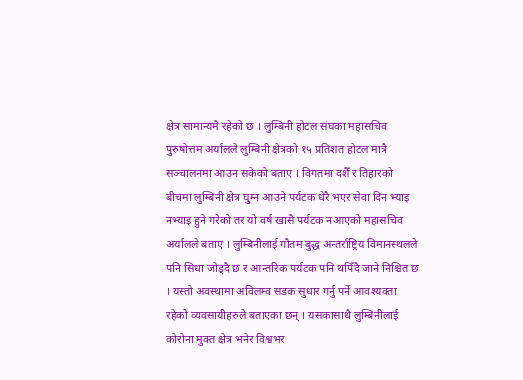क्षेत्र सामान्यमै रहेको छ । लुम्बिनी होटल संघका महासचिव पुरुषोत्तम अर्यालले लुम्बिनी क्षेत्रको १५ प्रतिशत होटल मात्रै सञ्चालनमा आउन सकेको बताए । विगतमा दशैँ र तिहारको बीचमा लुम्बिनी क्षेत्र घुम्न आउने पर्यटक धेरै भएर सेवा दिन भ्याइ नभ्याइ हुने गरेको तर यो वर्ष खासै पर्यटक नआएको महासचिव अर्यालले बताए । लुम्बिनीलाई गौतम बुद्ध अन्तर्राष्ट्रिय विमानस्थलले पनि सिधा जोड्दै छ र आन्तरिक पर्यटक पनि थपिँदै जाने निश्चित छ । यस्तो अवस्थामा अविलम्व सडक सुधार गर्नु पर्ने आवश्यक्ता रहेको व्यवसायीहरुले बताएका छन् । यसकासाथै लुम्बिनीलाई कोरोना मुक्त क्षेत्र भनेर विश्वभर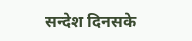सन्देश दिनसके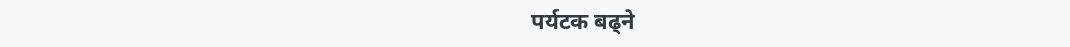पर्यटक बढ्ने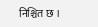निश्चित छ ।